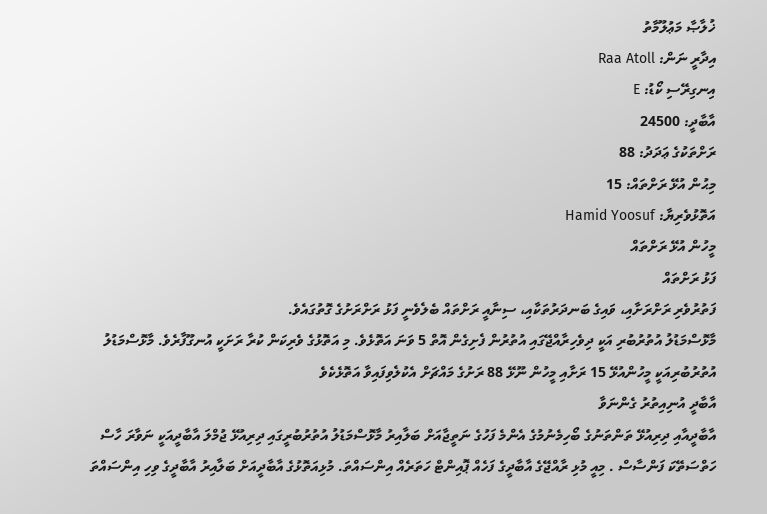ޚުލާޞާ މަޢުލޫމާތު
އިދާރީ ނަން: Raa Atoll
އިނގިރޭސި ކޯޑު: E
އާބާދީ: 24500
ރަށްތަކުގެ ޢަދަދު: 88
މިޙުން އުޅޭ ރަށްތައް: 15
އަތޮޅުވެރިޔާ: Hamid Yoosuf
މީހުން އުޅޭ ރަށްތައް
ފަޅު ރަށްތައް
ފަތުރުވެރި ރަށްރަށާއި، ވައިގެ ބަނދަރުތަކާއި، ސިނާއީ ރަށްތައް ބެލެވެނީ ފަޅު ރަށްރަށުގެ ގޮތުގައެވެ.
މާޅޮސްމަޑުލު އުތުރުބުރި އަކީ ދިވެހިރާއްޖޭގައި އުތުރުން ފެށިގެން އޮތް 5 ވަނަ އަތޮޅެވެ. މި އަތޮޅުގެ ވެރިކަން ކުރާ ރަށަކީ އުނގޫފާރެވެ. މާޅޮސްމަޑުލު އުތުރުބުރިއަކީ މީހުންއުޅޭ 15 ރަށާއި މީހުން ނޫޅޭ 88 ރަށުގެ މައްޗަށް އެކުލެވިފައިވާ އަތޮޅެކެވެ
އާބާދީ އުނިއިތުރު ގެންނަވާ
އާބާދީއާއި ދިރިއުޅޭ ތަންތަނުގެ ބޯހިމެނުމުގެ އެންމެ ފަހުގެ ނަތީޖާއަށް ބަލާއިރު މާޅޮސްމަޑުލު އުތުރުބުރީގައި ދިރިއުޅޭ ޖުމްލަ އާބާދީއަކީ ނަވާރަ ހާސް ހަތްސަތޭކަ ފަންސާސް . މިއީ މުޅި ރާއްޖޭގެ އާބާދީގެ ފަހެއް ޕޮއިންޓް ހަތަރެއް އިންސައްތަ. މުޅިއަތޮޅުގެ އާބާދީއަށް ބަލާއިރު އާބާދީގެ ވިހި އިންސައްތަ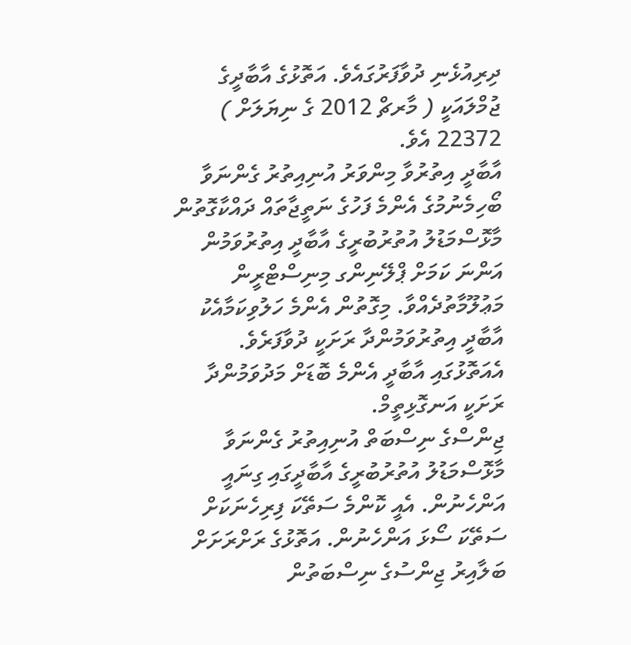ދިރިއުޅެނި ދުވާފަރުގައެވެ. އަތޮޅުގެ އާބާދީގެ ޖުމްލައަކީ ( މާރޗް 2012 ގެ ނިޔަލަށް ) 22372 އެވެ.
އާބާދީ އިތުރުވާ މިންވަރު އުނިއިތުރު ގެންނަވާ
ބޯހިމެނުމުގެ އެންމެ ފަހުގެ ނަތީޖާތައް ދައްކާގޮތުން މާޅޮސްމަޑުލު އުތުރުބުރީގެ އާބާދީ އިތުރުވަމުން އަންނަ ކަމަށް ޕްލޭނިންގ މިނިސްޓްރީން މަޢުލޫމާތުދެއްވާ. މިގޮތުން އެންމެ ހަލުވިކަމާއެކު އާބާދީ އިތުރުވަމުންދާ ރަށަކީ ދުވާފަރެވެ. އެއަތޮޅުގައި އާބާދީ އެންމެ ބޮޑަށް މަދުވަމުންދާ ރަށަކީ އަނގޮޅިތީމް.
ޖިންސްގެ ނިސްބަތް އުނިއިތުރު ގެންނަވާ
މާޅޮސްމަޑުލު އުތުރުބުރީގެ އާބާދީގައި ގިނައީ އަންހެނުން. އެއީ ކޮންމެ ސަތޭކަ ފިރިހެނަކަށް ސަތޭކަ ސޯޅަ އަންހެނުން. އަތޮޅުގެ ރަށްރަށަށް ބަލާއިރު ޖިންސުގެ ނިސްބަތުން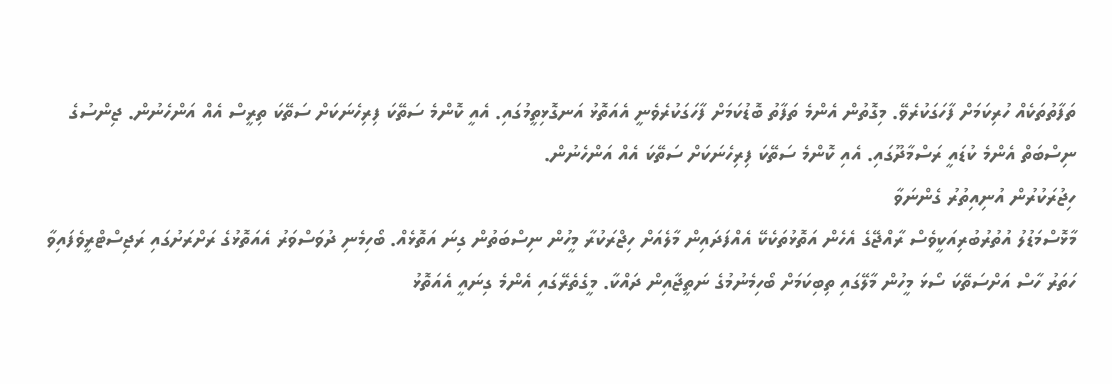ތަފާތުތަކެއް ހުރިކަމަށް ފާހަގަކުރެވޭ. މިގޮތުން އެންމެ ތަފާތު ބޮޑުކަމަށް ފާހަގަކުރެވެނީ އެއަތޮޅު އަނގޮޅިތީމުގައި. އެއީ ކޮންމެ ސަތޭކަ ފިރިހެނަކަށް ސަތޭކަ ތިރީސް އެއް އަންހެނުން. ޖިންސުގެ ނިސްބަތް އެންމެ ކުޑައީ ރަސްމާދޫގައި. އެއި ކޮންމެ ސަތޭކަ ފިރިހެނަކަށް ސަތޭކަ އެއް އަންހެނުން.
ހިޖުރަކުރުން އުނިއިތުރު ގެންނަވާ
މާޅޮސްމަޑުލު އުތުރުބުރިއަކީވެސް ރާއްޖޭގެ އެހެން އަތޮޅުތަކެކޭ އެއްފަދައިން މާލެއަށް ހިޖްރަކުރާ މީހުން ނިސްބަތުން ގިނަ އަތޮޅެއް. ބޯހިމެނި ދުވަސްވަރު އެއަތޮޅުގެ ރަށްރަށުގައި ރަޖިސްޓްރީވެފައިވާ ހަތަރު ހާސް އަށްސަތޭކަ ސޯޅަ މީހުން މާލޭގައި ތިބިކަމަށް ބޯހިމެނުމުގެ ނަތީޖާއިން ދައްކާ. މީގެތެރޭގައި އެންމެ ގިނައީ އެއަތޮޅު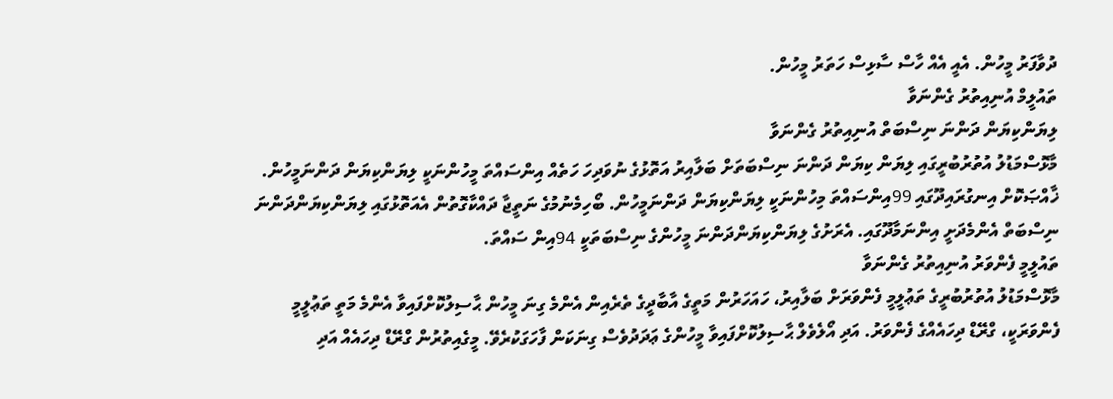ދުވާފަރު މީހުން. އެއީ އެއް ހާސް ސާޅިސް ހަތަރު މީހުން.
ތައުލީމް އުނިއިތުރު ގެންނަވާ
ލިޔަންކިޔަން ދަންނަ ނިސްބަތް އުނިއިތުރު ގެންނަވާ
މާޅޮސްމަޑުލު އުތުރުބުރީގައި ލިޔަން ކިޔަން ދަންނަ ނިސްބަތަށް ބަލާއިރު އަތޮޅުގެ ނުވަދިހަ ހަތެއް އިންސައްތަ މީހުންނަކީ ލިޔަންކިޔަން ދަންނަމީހުން. ޚާއްޞަކޮށް އިނގުރައިދޫގައި 99އިންސައްތަ މިހުންނަކީ ލިޔަންކިޔަން ދަންނަމީހުން. ބޯހިމެނުމުގެ ނަތީޖާ ދައްކާގޮތުން އެއަތޮޅުގައި ލިޔަންކިޔަންދަންނަ ނިސްބަތް އެންމެދަށީ އިންނަމާދޫގައި. އެރަށުގެ ލިޔަންކިޔަންދަންނަ މީހުންގެ ނިސްބަތަކީ 94އިން ސައްތަ.
ތައުލީމީ ފެންވަރު އުނިއިތުރު ގެންނަވާ
މާޅޮސްމަޑުލު އުތުރުބުރީގެ ތަޢުލީމީ ފެންވަރަށް ބަލާއިރު، ހައަހަރުން މަތީގެ އާބާދީގެ ތެރެއިން އެންމެ ގިނަ މީހުން ޙާސިލުކޮށްފައިވާ އެންމެ މަތީ ތަޢުލީމީ ފެންވަރަކީ، ގްރޭޑް ދިހައެއްގެ ފެންވަރު. އަދި އޯލެވެލް ޙާސިލުކޮށްފައިވާ މީހުންގެ ޢަދަދުވެސް ގިނަކަން ފާހަގަކުރެވޭ. މީގެއިތުރުން ގްރޭޑް ދިހައެއް އަދި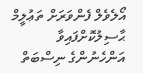އޯލެވެލް ފެންވަރަށް ތަޢުލީމް ޙާސިލުކޮށްފައިވާ އަންހެނުންގެ ނިސްބަތް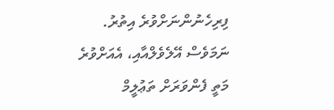ފިރިހެނުންނަށްވުރެ އިތުރު. ނަމަވެސް އޭލެވެލްއާއި، އެއަށްވުރެ މަތީ ފެންވަރަށް ތަޢުލީމް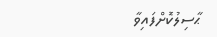ޙާސިލުކޮށްފައިވާ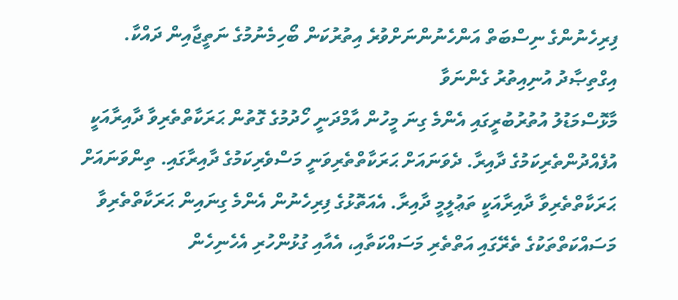ފިރިހެނުންގެ ނިސްބަތް އަންހެނުންނަށްވުރެ އިތުރުކަން ބޯހިމެނުމުގެ ނަތީޖާއިން ދައްކާ.
އިގްތިޞާދު އުނިއިތުރު ގެންނަވާ
މާޅޮސްމަޑުލު އުތުރުބުރީގައި އެންމެ ގިނަ މީހުން އާމްދަނީ ހޯދުމުގެ ގޮތުން ޙަރަކާތްތެރިވާ ދާއިރާއަކީ އުފެއްދުންތެރިކަމުގެ ދާއިރާ. ދެވަނައަށް ޙަރަކާތްތެރިވަނީ މަސްވެރިކަމުގެ ދާއިރާގައި. ތިންވަނައަށް ޙަރަކާތްތެރިވާ ދާއިރާއަކީ ތަޢުލީމީ ދާއިރާ. އެއަތޮޅުގެ ފިރިހެނުން އެންމެ ގިނައިން ޙަރަކާތްތެރިވާ މަސައްކަތްތަކުގެ ތެރޭގައި އަތްތެރި މަސައްކަތާއި، އެއާއި ގުޅުންހުރި އެހެނިހެން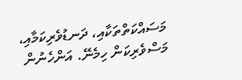މަސައްކަތްތަކާއި، ދަނޑުވެރިކަމާއި، މަސްވެރިކަން ހިމެނޭ. އަންހެނުން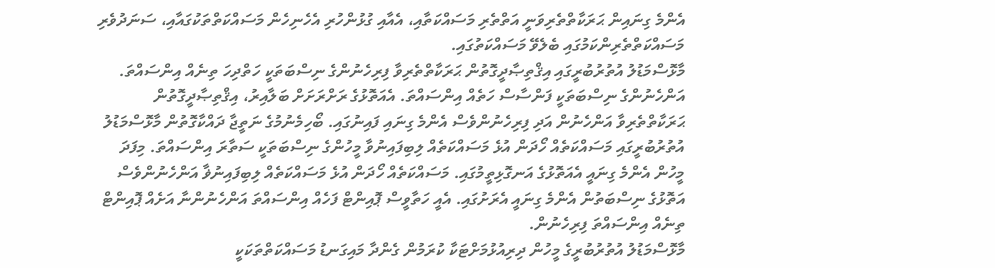އެންމެ ގިނައިން ޙަރަކާތްތެރިވަނީ އަތްތެރި މަސައްކަތާއި، އެއާއި ގުޅުންހުރި އެހެނިހެން މަސައްކަތްތަކުގައާއި، ސަނަދުވެރި މަސައްކަތްތެރިންކަމުގައި ބެލެވޭ މަސައްކަތުގައި.
މާޅޮސްމަޑުލު އުތުރުބުރީގައި އިޤްތިޞާދީގޮތުން ޙަރަކާތްތެރިވާ ފިރިހެނުންގެ ނިސްބަތަކީ ހަތްދިހަ ތިނެއް އިންސައްތަ. އަންހެނުންގެ ނިސްބަތަކީ ފަންސާސް ހަތެއް އިންސައްތަ. އެއަތޮޅުގެ ރަށްރަށަށް ބަލާއިރު، އިޤްތިޞާދީގޮތުން ޙަރަކާތްތެރިވާ އަންހެނުން އަދި ފިރިހެނުންވެސް އެންމެ ގިނައި ފައިނުގައި. ބޯހިމެނުމުގެ ނަތީޖާ ދައްކާގޮތުން މާޅޮސްމަޑުލު އުތުރުބުރީގައި މަސައްކަތެއް ހޯދަން އުޅެ މަސައްކަތެއް ލިބިފައިނުވާ މީހުންގެ ނިސްބަތަކީ ސަތާރަ އިންސައްތަ. މިފަދަ މީހުން އެންމެ ގިނައީ އެއަތޮޅުގެ އަނގޮޅިތީމުގައި. މަސައްކަތެއް ހޯދަން އުޅެ މަސައްކަތެއް ލިބިފައިނުޥާ އަންހެނުންވެސް އަތޮޅުގެ ނިސްބަތުން އެންމެ ގިނައީ އެރަށުގައި. އެއީ ހަތާވީސް ޕޮއިންޓް ފަހެއް އިންސައްތަ އަންހެނުންނާ އަށެއް ޕޮއިންޓް ތިނެއް އިންސައްތަ ފިރިހެނުން.
މާޅޮސްމަޑުލު އުތުރުބުރީގެ މީހުން ދިރިއުޅުމަށްޓަކާ ކުރަމުން ގެންދާ މައިގަނޑު މަސައްކަތްތަކަކީ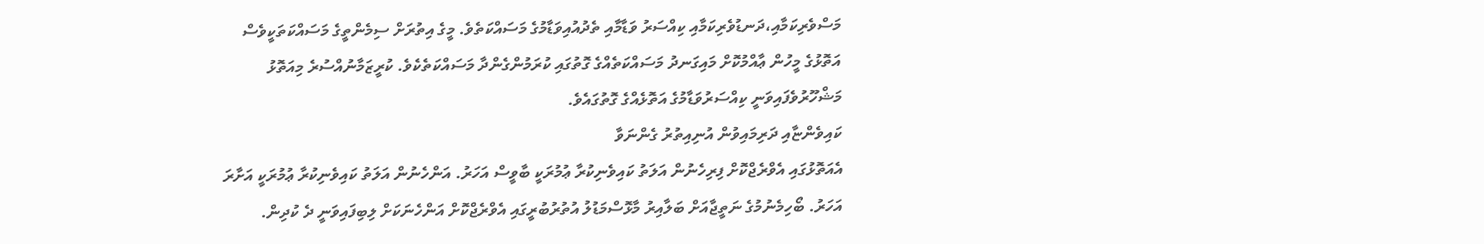މަސްވެރިކަމާއި،ދަނޑުވެރިކަމާއި ކިއްސަރު ވަޑާމާއި ތެދުއުއިވަޑާމުގެ މަސައްކަތެވެ. މީގެ އިތުރަށް ސިމެންތީގެ މަސައްކަތަކީވެސް އަތޮޅުގެ މީހުން ޢާއްމުކޮށް މައިގަނދު މަސައްކަތެއްގެ ގޮތުގައި ކުރަމުންގެންދާ މަސައްކަތެކެވެ. ކުރީޒަމާނުއްސުރެ މިއަތޮޅު މަޝްހޫރުވެފައިވަނީ ކިއްސަރުވަޑާމުގެ އަތޮޅެއްގެ ގޮތުގައެވެ.
ކައިވެންޏާއި ދަރިމައިވުން އުނިއިތުރު ގެންނަވާ
އެއަތޮޅުގައި އެވްރެޖްކޮށް ފިރިހެނުން އަލަތު ކައިވެނިކުރާ ޢުމުރަކީ ބާވީސް އަހަރު. އަންހެނުން އަލަތު ކައިވެނިކުރާ ޢުމުރަކީ އަށާރަ އަހަރު. ބޯހިމެނުމުގެ ނަތީޖާއަށް ބަލާއިރު މާޅޮސްމަޑުލު އުތުރުބުރީގައި އެވްރެޖްކޮށް އަންހެނަކަށް ލިބިފައިވަނީ ދެ ކުދިން.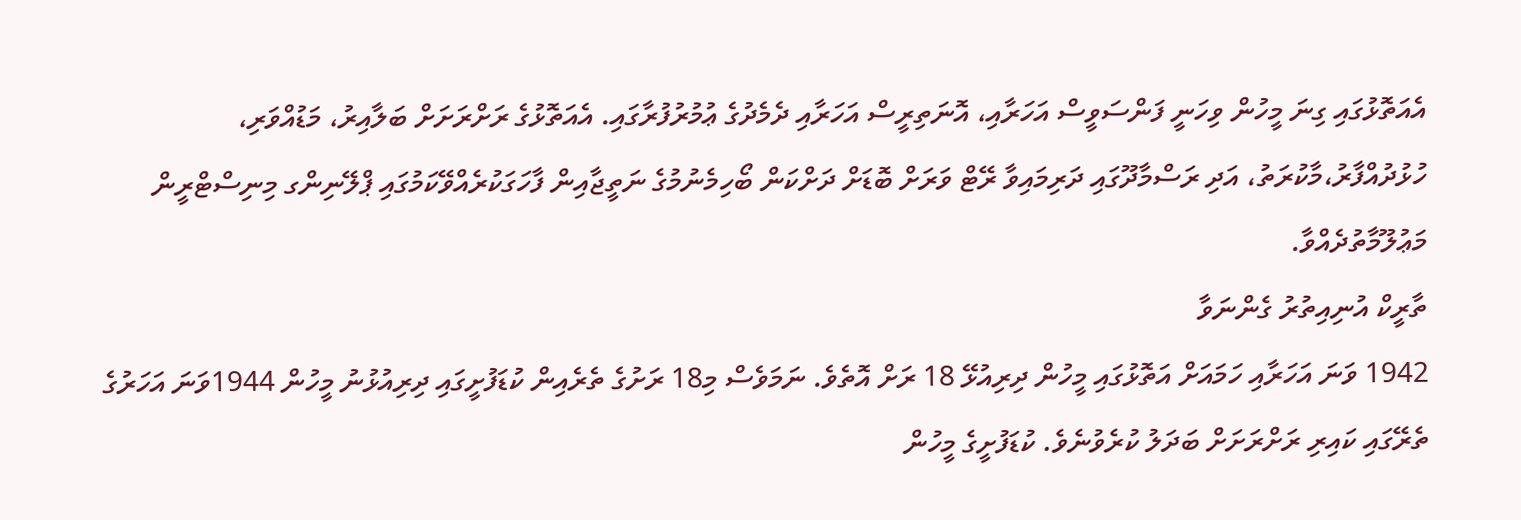އެއަތޮޅުގައި ގިނަ މީހުން ވިހަނީ ފަންސަވީސް އަހަރާއި، އޮނަތިރީސް އަހަރާއި ދެމެދުގެ ޢުމުރުފުރާގައި. އެއަތޮޅުގެ ރަށްރަށަށް ބަލާއިރު، މަޑުއްވަރި، ހުޅުދުއްފާރު،މާކުރަތު، އަދި ރަސްމާދޫގައި ދަރިމައިވާ ރޭޓް ވަރަށް ބޮޑަށް ދަށްކަން ބޯހިމެނުމުގެ ނަތީޖާއިން ފާހަގަކުރެއްވޭކަމުގައި ޕްލޭނިންގ މިނިސްޓްރީން މަޢުލޫމާތުދެއްވާ.
ތާރީކް އުނިއިތުރު ގެންނަވާ
1942 ވަނަ އަހަރާއި ހަމައަށް އަތޮޅުގައި މީހުން ދިރިއުޅޭ 18 ރަށް އޮތެވެ. ނަމަވެސް މި18 ރަށުގެ ތެރެއިން ކުޑަފުށީގައި ދިރިއުޅުނު މީހުން 1944ވަނަ އަހަރުގެ ތެރޭގައި ކައިރި ރަށްރަށަށް ބަދަލު ކުރެވުނެވެ. ކުޑަފުށީގެ މީހުން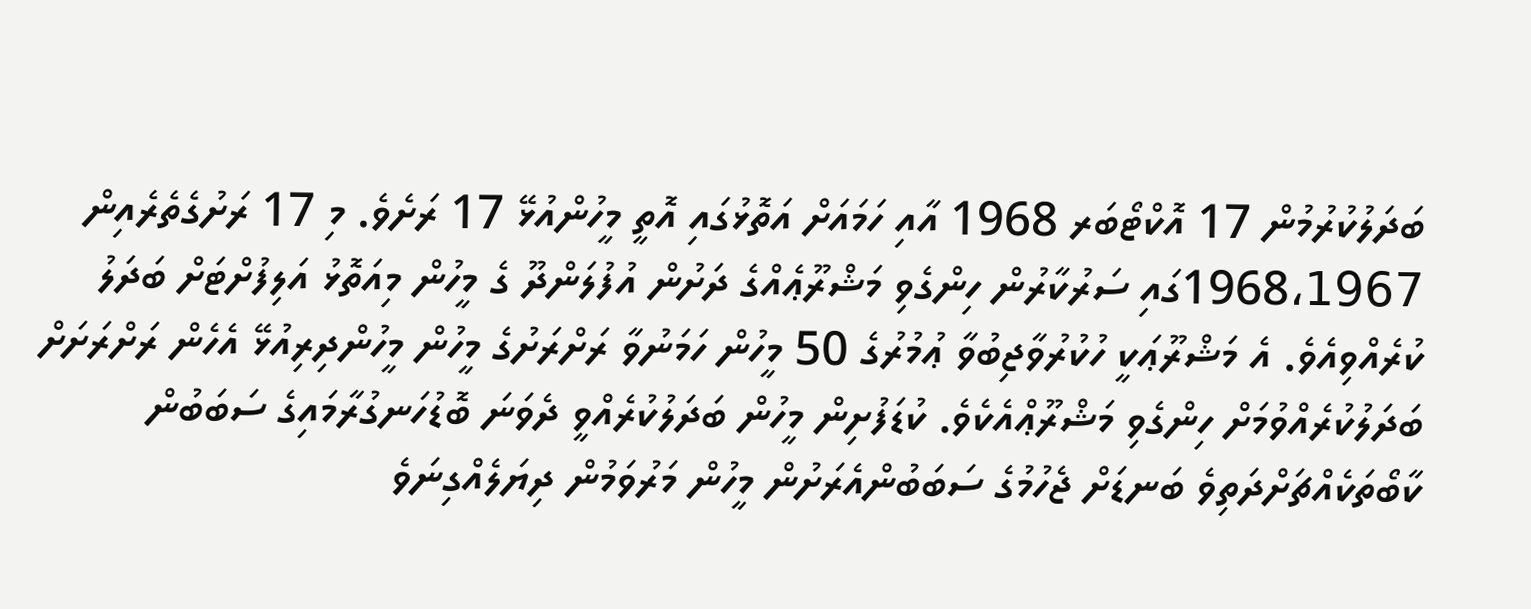ބަދަލުކުރުމުން 17 އޮކްޓޯބަރ 1968 އާއި ހަމައަށް އަތޮޅުގައި އޮތީ މީހުންއުޅޭ 17 ރަށެވެ. މި 17 ރަށުގެތެރެއިން 1968،1967ގައި ސަރުކާރުން ހިންގެވި މަޝްރޫޢެއްގެ ދަށުން އުފުލަންދޫ ގެ މީހުން މިއަތޮޅު އަލިފުށްޓަށް ބަދަލު ކުރެއްވިއެވެ. އެ މަޝްރޫޢަކީ ހުކުރުވާޖިބުވާ ޢުމުރުގެ 50 މީހުން ހަމަނުވާ ރަށްރަށުގެ މީހުން މީހުންދިރިއުޅޭ އެހެން ރަށްރަށަށް ބަދަލުކުރެއްވުމަށް ހިންގެވި މަޝްރޫޢްއެކެވެ. ކުޑަފުށިން މީހުން ބަދަލުކުރެއްވީ ދެވަނަ ބޮޑުހަނގުރާމައިގެ ސަބަބުން ކާބޯތަކެއްޗަށްދަތިވެ ބަނޑަށް ޖެހުމުގެ ސަބަބުންއެރަށުން މީހުން މަރުވަމުން ދިޔަލެއްގިނަވެ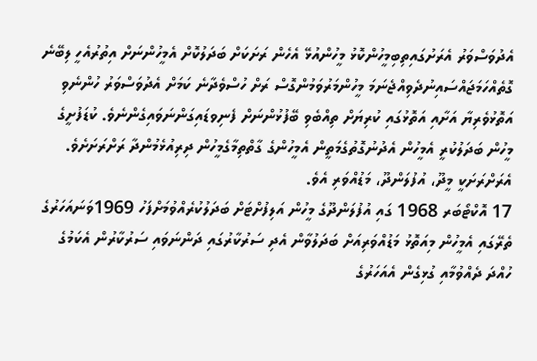އެދުވަސްވަރު އެރަށުގައިތިބިމީހުންކޮޅު މީހުންއުޅޭ އެހެން ރަށަކަށް ބަދަލުކޮށް އެމީހުންނަށް އިތުރުއެހީ ލިބޭނެ ގޮތެއްހަމަޖައްސައިނުދެވިއްޖެނަމަ މީހުންމަރުވަމުންގޮސް ރަށް ހުސްވެދާނެ ކަމަށް އެދުވަސްވަރު ހުންނެވި އަތޮޅުވެރިޔާ އަށާއި އަތޮޅުގައި ކުރިޔަށް ތިއްބެވި ބޭފުޅުންނަށް ފެނިވޑައިގަންނަވައިގެންނެވެ. ކުޑަފުށީގެ މީހުން ބަދަލުކުރީ އެމީހުން އެދުނުގޮތުގެމަތީން އެމީހުންގެ ގާތްތިމާގެމީހުން ދިރިއުޅެމުންދާ ރަށްރަށަށެވެ. އެރަށްރަށަކީ މީދޫ، އުފުލަންދޫ، މަޑުއްވަރި އެވެ.
17 އޮކްޓޯބަރ 1968 ގައި އުފުލަންދޫގެ މީހުން އަލިފުށްޓަށް ބަދަލުކުރެއްވުމަށްފަހު 1969ވަނައަހަރުގެ ތެރޭގައި އެމީހުން މިއަތޮޅު މަޑުއްވަރިއަށް ބަދަލުވާން އެދި ސަރުކާރުގައި ދަންނަވައި ސަރުކާރުން އެކަމުގެ ހުއްދަ ދެއްވުމާއި ގުޅިގެން އެއަހަރުގެ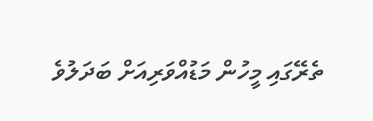ތެރޭގައި މީހުން މަޑުއްވަރިއަށް ބަދަލުވެ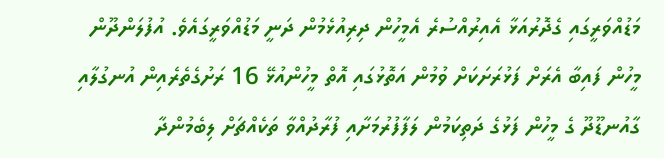މަޑުއްވަރީގައި ގެދޮރުއަޅާ އެއިރުއްސުރެ އެމީހުން ދިރިއުޅެމުން ދަނީ މަޑުއްވަރީގައެވެ. އުފުލަންދޫން މީހުން ފައިބާ އެރަށް ފަޅުރަށަކަށް ވުމުން އަތޮޅުގައި އޮތް މީހުންއުޅޭ 16 ރަށުގެތެރެއިން އުނގުލާއި ގާއުނޑޫދޫ ގެ މީހުން ފަޅުގެ ދަތިކަމުން ލަފާފުރުމަށާއި ފުރާދުއްވާ ތަކެއްޗަށް ލިބެމުންދާ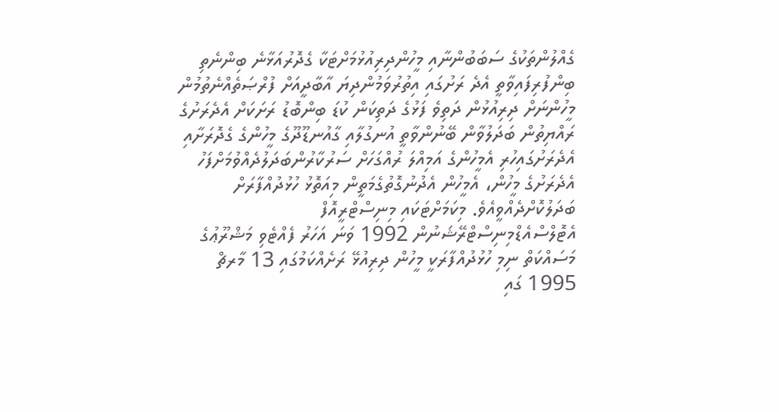ގެއްލުންތަކުގެ ސަބަބުންނާއި މީހުންދިރިއުޅުމަށްޓަކާ ގެދޮރުއަޅާނެ ބިންނެތި ބިންފުރިފައިވާތީ އެދެ ރަށުގައި އިތުރުވަމުންދިޔަ އާބާދީއަށް ފުރްޞަތެއްނެތުމުން މީހުންނަށް ދިރިއުޅުން ދަތިވެ ފަޅުގެ ދަތިކަން ކުޑަ ބިންބޮޑު ރަށަކަށް އެދެރަށުގެ ރައްޔިތުން ބަދަލުވާން ބޭނުންވާތީ އުނގުލާއި ގާއުނޑޫދޫގެ މީހުންގެ ގެދޮރަށާއި އެދެރަށުގައިހުރި އެމީހުންގެ އަމިއްލަ ރުއްގަހަށް ސަރުކާރުންބަދަލުދެއްވުމަށްފަހު އެދެރަށުގެ މީހުން، އެމީހުން އެދުނުގޮތުގެމަތީން މިއަތޮޅު ހުޅުދުއްފާރަށް ބަދަލުކޮށްދެއްވީއެވެ. މިކަމަށްޓަކައި މިނިސްޓްރީއޮފް އެޓޮލްސްއެޑްމިނިސްޓްރޭޝަނުން 1992 ވަނަ އަހަރު ފެއްޓެވި މަޝްރޫޢުގެ މަސައްކަތް ނިމި ހުޅުދުއްފާރަކީ މީހުން ދިރިއުޅޭ ރަށެއްކަމުގައި 13 މާރޗް 1995 ގައި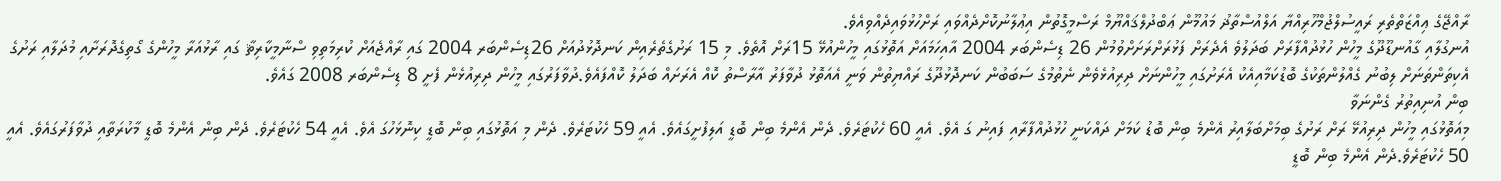ރާއްޖޭގެ ޢިއްޒަތްތެރި ރައީސުލްޖުމްހޫރިއްޔާ އަލްއުސްތާޛު މައުމޫން ޢަބްދުލްޤައްޔޫމް ރަސްމީގޮތުން އިޢުލާނުކޮށްދެއްވައި ރަށްހުޅުވައިދެއްވިއެވެ.
އުނގުލާއި ގާއުނޑޫދޫގެ މީހުން ހުޅުދުއްފާރަށް ބަދަލުވެ އެދެރަށް ފަޅުރަށްރަށަށްވުމުން 26 ޑިސެންބަރ 2004 އާއިހަމައަށް އަތޮޅުގައި މީހުންއުޅޭ 15ރަށް އޮތެވެ. މި 15 ރަށުގެތެރެއިން ކަނދޮޅުދުއަށް 26ޑިސެންބަރ 2004 ގައި ރާއްޖެއަށް ކުރިމަތިވި ސްނާމީކާރިޘާ ގައި ރާޅުއަރާ މީހުންގެ ގޯތިގެދޮރަށާއި މުދަލާއި ރަށުގެ އެކިތަންތަނަށް ލިބުނު ގެއްލުންތަކުގެ ބޮޑުކަމާއިއެކު އެރަށުގައި މީހުންނަށް ދިރިއުޅެވެން ނެތުމުގެ ސަބަބުން ކަނދޮޅުދޫގެ ރައްޔިތުން ވަނީ އެއަތޮޅު ދުވާފަރު އާރާސްތު ކޮއް އެރަށައް ބަދަލު ކޮއްފައެވެ.ދުވާފަރުގައި މީހުން ދިރިއުޅެން ފެށީ 8 ޑިސެންބަރ 2008 ގައެވެ.
ބިން އުނިއިތުރު ގެންނަވާ
މިއަތޮޅުގައި މީހުން ދިރިއުޅޭ ރަށް ރަށުގެ ބިމަށްބަލާއިރު އެންމެ ބިން ބޮޑު ކަމަށް ދައްކަނީ ހުޅުދުއްފާރާއި ފައިނު ގަ އެވެ. އެއީ 60 ހެކުޓަރެވެ. ދެން އެންމެ ބިން ބޮޑީ އަލިފުށީގައެވެ. އެއީ 59 ހެކުޓަރެވެ. ދެން މި އަތޮޅުގައި ބިން ބޮޑީ ކިނޮޅަހުގަ އެވެ. އެއީ 54 ހެކުޓަރެވެ. ދެން ބިން އެންމެ ބޮޑީ މާކުރަތާއި ދުވާފަރުގައެވެ. އެއީ 50 ހެކުޓަރެވެ.ދެން އެންމެ ބިން ބޮޑީ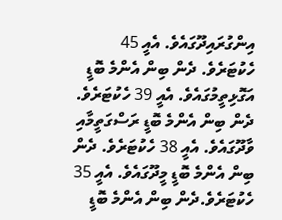އިންގުރައިދޫގައެވެ. އެއީ 45 ހެކުޓަރެވެ. ދެން ބިން އެންމެ ބޮޑީ އަގޮޅިތީމުގައެވެ. އެއީ 39 ހެކުޓަރެވެ. ދެން ބިން އެންމެ ބޮޑީ ރަސްގަތީމާއި ވާދޫގައެވެ. އެއީ 38 ހެކުޓަރެވެ. ދެން ބިން އެންމެ ބޮޑީ މީދޫގައެވެ. އެއީ 35 ހެކުޓަރެވެ.ދެން ބިން އެންމެ ބޮޑީ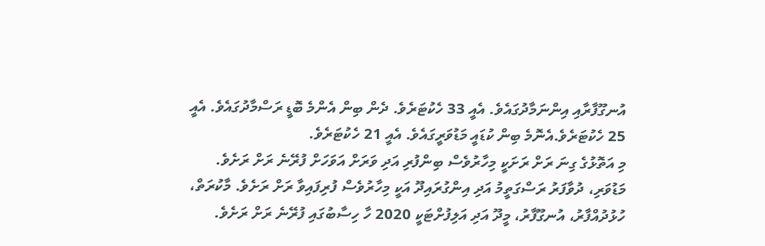އުނގޫފާރާއި އިންނަމާދުގައެވެ. އެއީ 33 ހެކުޓަރެވެ. ދެން ބިން އެންމެ ބޮޑީ ރަސްމާދުގައެވެ. އެއީ 25 ހެކުޓަރެވެ.އެނޮމެ ބިން ކުޑައީ މަޑުވަރީގައެވެ. އެއީ 21 ހެކުޓަރެވެ.
މި އަތޮޅުގެ ގިނަ ރަށް ރަށަކީ މިހާރުވެސް ބިންފުރި އަދި ވަރަށް އަވަހަށް ފުރޭނެ ރަށް ރަށެވެ. މަޑުވަރި، ދުވާފަރު ރަސްގަތީމު އަދި އިންގުރައިދޫ އަކީ މިހާރުވެސް ފުރިފައިވާ ރަށް ރަށެވެ. މާކުރަތް، ހުޅުދުއްފާރު، އުނގޫފާރު، މީދޫ އަދި އަލިފުށްޓަކީ 2020 ހާ ހިސާބުގައި ފުރޭނެ ރަށް ރަށެވެ.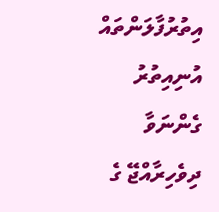އިތުރުފާލަންތައް އުނިއިތުރު ގެންނަވާ
ދިވެހިރާއްޖޭ ގެ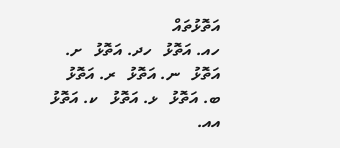އަތޮޅުތައް
ހއ. އަތޮޅު   ހދ. އަތޮޅު   ށ. އަތޮޅު   ނ. އަތޮޅު   ރ. އަތޮޅު   ބ. އަތޮޅު   ޅ. އަތޮޅު   ކ. އަތޮޅު   އއ.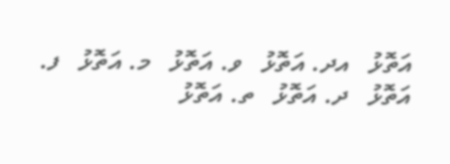އަތޮޅު   އދ. އަތޮޅު   ވ. އަތޮޅު   މ. އަތޮޅު   ފ. އަތޮޅު   ދ. އަތޮޅު   ތ. އަތޮޅު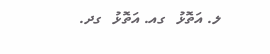ލ. އަތޮޅު   ގއ. އަތޮޅު   ގދ.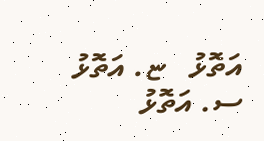އަތޮޅު   ޏ. އަތޮޅު   ސ. އަތޮޅު